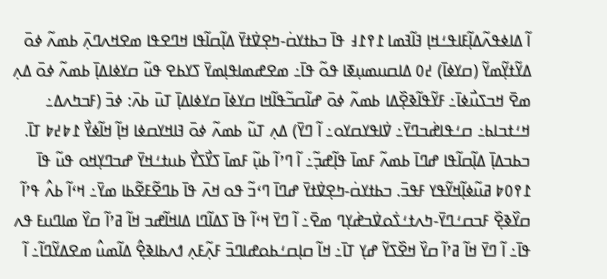ߊ߬ ߡߊߦߟߍ߬ߡߊ߲߬ߓߊߟߑߞߊ߲ ߔߊ߬ߔߘߊ ߁߉߁߃ ߟߊ߫ ߏߕߙߌߛ߭-ߤߐ߲ߜ߭ߙߌ߫ ߡߊ߲߬ߛߊ߬ߟߊ ߞߣߐߟߊ ߘߐߞߍߣߍ߲߫ ߕߘߍ߬ ߦߋ߫ ߡߌ߬ߙߌ߲߬ߘߌ߬ (ߛߌߦߊ߫) ߄߀ ߡߊߛߎߘߎ߲ߧߊ ߟߋ߬ ߟߊ߫߸ ߘߐߝߘߊߟߊ߲ߘߌ߫ ߖߌߕߐ ߟߎ߬ ߛߌߦߊߡߊ߲߫ ߕߘߍ߬ ߦߋ߫ ߡߍ߲ ߘߐ߫ ߞߏߖߎ߯ߦߊ߫߸ ߓߌ߬ߟߊ߬ߢߐ߲߰ߡߊ ߕߘߍ߬ ߦߋ߫ ߝߊ߬ߛߏ߬ߟߊ߬ߞߊ ߛߌߦߊ߫ ߛߌߦߊߡߊ߲߫ ߠߎ߫ ߕߍ߫: ߦߏ߫ (ߓߏߤߍߡ߸ ߞߑߙߏߊߕ߸ ߛߑߟߊߝ߭ߏߣߌ߫߸ ߜ߭ߊߟߌߛߌߋ߸ ߊ߬ ߣߌ߫) ߡߍ߲ ߠߎ߬ ߕߘߍ߬ ߦߋ߫ ߔߊߞߌߛߦߊ ߞߊ߲߬ ߞߊ߬ߦߌ߯ ߁߈߄߈ ߠߊ߫. ߏߕߏߡߊ߲߫ ߡߊ߲߬ߛߊ߬ߟߊ ߝߣߊ߫ ߕߘߍ߬ ߓߘߊ߫ ߟߊ߲߬ߝߏ߲߬߸ ߊ߬ ߣߴߊ߬ ߕߎ߲߬ ߓߘߊ߫ ߖߌ߯ߖߌ߯ ߕߎߙߑߞߌ߫ ߝߏߣߌ߲ߞߋ ߟߎ߬ ߟߊ߫ ߁߉߀߈ ߥߎ߬ߦߊ߲߬ߞߌ߬ߟߌ ߓߟߏ߫. ߏߕߙߌߛ߭-ߤߐ߲ߜ߭ߙߌ߫ ߝߣߊ߫ ߣߵߏ߬ ߟߋ ߞߍ߫ ߟߊ߫ ߕߣߐ߬ߓߐ߬ߕߊ ߘߌ߫߸ ߞߵߊ߬ ߕߍ߮ ߟߴߊ߬ ߛߌ߰ߢߐ߲߰ ߓߏߛߑߣߌ߫-ߤߍߙߑߖ߭ߋߜ߭ߏߝ߭ߌ߲ߣ ߘߐ߫߸ ߊ߬ ߣߌ߫ ߞߵߊ߬ ߟߊ߫ ߖߡߊ߬ߣߊ ߡߊߞߊ߬ߝߏ ߞߊ߬ ߥߴߊ߬ ߛߌ߰ ߘߊߣߎߓ ߟߍ ߟߊ߫߸ ߊ߬ ߣߌ߫ ߞߊ߬ ߥߴߊ߬ ߛߌ߰ ߞߐ߰ߖߌ߬ ߝߌ߲ ߠߊ߫߸ ߞߊ߬ ߛߊ߲ߛߑߕߋߝߊߣߏ߫ ߓߍ߲߬ߓߍ߲ ߗߍߕߊߢߐ߲߮ ߡߊ߬ߘߎ߮ ߘߐߡߌ߬ߣߊ߬߸ ߊ߬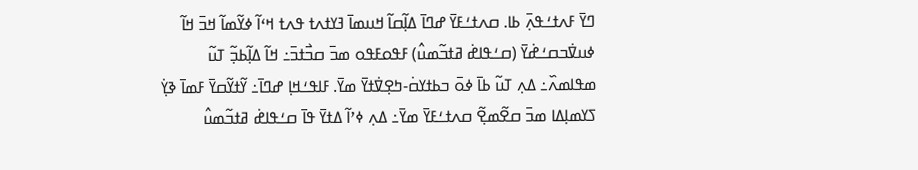ߣߌ߫ ߓߍߙߑߟߍ߲߫ ߕߊ. ߛߍߙߑߓߌ߫ ߝߣߊ߫ ߡߊ߲߬ߛߊ߬ ߞߎߘߊ߫ ߔߌߙߍߙ ߟߍߙ ߞߵߊ߬ ߦߌ߬ߘߊ߬ ߞߏ߫ ߞߊ߬ ߦߎߜ߭ߏߛߑߝ߭ߌ߫ (ߛߑߟߊߝ߭ ߥߙߏ߬ߘߎ߮) ߓߟߋߓߟߋ ߘߏ߫ ߛߏ߯ߙߏ߫߸ ߞߊ߬ ߡߊ߲߬ߕߏ߲߬ ߠߎ߬ ߘߟߊߘߍ߰߸ ߡߍ߲ ߠߎ߬ ߕߊ߫ ߦߋ߫ ߏߕߙߌߛ߭-ߤߐ߲ߜ߭ߙߌ߫ ߘߌ߫. ߓߊߟߑߞߊ߲ ߝߣߊ߫߸ ߌ߬ߙߌ߬ߛߌ߫ ߓߘߊ߫ ߢߌ߲߭ ߖߌߘߊ߲ߡߊ ߘߏ߫ ߛߐ߬ߘߐ߲߬ ߛߍߙߑߓߌ߫ ߘߌ߫߸ ߡߍ߲ ߦߴߊ߬ ߡߙߌ߫ ߟߊ߫ ߛߑߟߊߝ߭ ߥߙߏ߬ߘߎ߮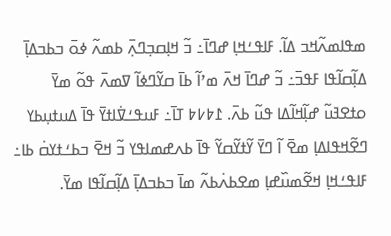ߘߟߊߘߍ߬ߞߏ ߡߊ߬. ߓߊߟߑߞߊ߲ ߝߣߊ߫߸ ߏ߬ ߞߊ߲ߛߏ߲ߣߍ߲߫ ߕߘߍ߬ ߦߋ߫ ߏߕߏߡߊ߲߫ ߡߊ߲߬ߛߊ߬ߟߊ ߓߟߏ߫߸ ߏ߬ ߝߣߊ߫ ߞߍ߫ ߘߴߊ߬ ߕߊ߫ ߛߌ߬ߣߦߊ߬ ߜߘߍ߫ ߟߋ߬ ߘߌ߫ ߋߙߐߔߎ߬ ߝߊ߲߬ߞߊ߬ߡߊ ߟߎ߬ ߕߍ߫. ߁߈߇߈ ߠߊ߫߸ ߓߎߟߑߜ߭ߊߙߌ߫ ߟߊ߫ ߡߎߙߎ߲ߕߌ ߣߐ߬ߞߟߊߡߊ߲ ߘߐ߫ ߊ߬ ߣߌ߫ ߌ߬ߙߌ߬ߛߌ߬ ߟߊ߫ ߕߍߝߘߊߟߌ ߏ߬ ߞߐ߫ ߏߕߑߙߌߛ߭ ߕߊ߸ ߓߊߟߑߞߊ߲ ߞߐ߬ߘߎ߰ߝߊ߲ ߘߐߕߍ߭ߕߍ߬ ߘߊ߫ ߏߕߏߡߊ߲߫ ߡߊ߲߬ߛߊ߬ߟߊ ߘߌ߫.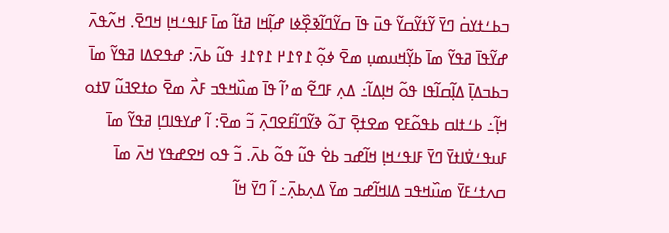ߏߕߑߙߌߛ߭ ߣߌ߫ ߌ߬ߙߌ߬ߛߌ߬ ߟߎ߫ ߟߊ߫ ߛߌ߬ߣߊ߬ߢߐ߲߰ߦߊ ߝߊ߲߬ߞߊ ߥߙߊ߬ ߘߊ߫ ߓߊߟߑߞߊ߲ ߞߣߐ߫. ߞߍ߬ߟߍ߫ ߝߌ߬ߟߊ߫ ߥߟߌ߬ ߘߊ߫ ߕߌ߲߬ߞߎߘߎ߲ ߘߐ߫ ߦߋ߲߬ ߁߉߁߂ ߁߉߁߃ ߟߎ߬ ߕߍ߫: ߝߟߐߡߊ ߥߟߌ߬ ߘߊ߫ ߏߕߏߡߊ߲߫ ߡߊ߲߬ߛߊ߬ߟߊ ߟߋ߬ ߞߊ߲ߡߊ߬߸ ߡߍ߲ ߓߣߐ߬ ߘߴߊ߬ ߟߊ߫ ߘߎ߰ߞߟߏ ߓߍ߯ ߘߐ߫ ߋߙߐߔߎ߬ ߜߙߋ ߞߊ߲߬߸ ߕߑߙߊߛ ߕߟߋ߬ߓߐ ߘߐߙߐ߲߫ ߠߋ߬ ߢߌ߬ߣߊ߬ߓߐߣߍ߲߫ ߏ߬ ߘߐ߫: ߊ߬ ߝߌߟߊߣߊ߲ ߥߟߌ߬ ߘߊ߫ ߓߎߟߑߜ߭ߊߙߌ߫ ߣߌ߫ ߓߊߟߑߞߊ߲ ߞߊ߬ߝߏ ߕߐ߭ ߟߎ߬ ߟߋ߬ ߕߍ߫. ߏ߬ ߟߋ ߞߐߝߟߌ ߞߍ߫ ߘߊ߫ ߛߍߙߑߓߌ߫ ߘߎ߰ߞߟߏ ߡߊߞߊ߬ߝߏ ߘߌ߫ ߡߍ߲ߕߍ߲߫߸ ߊ߬ ߣߌ߫ ߞߊ߬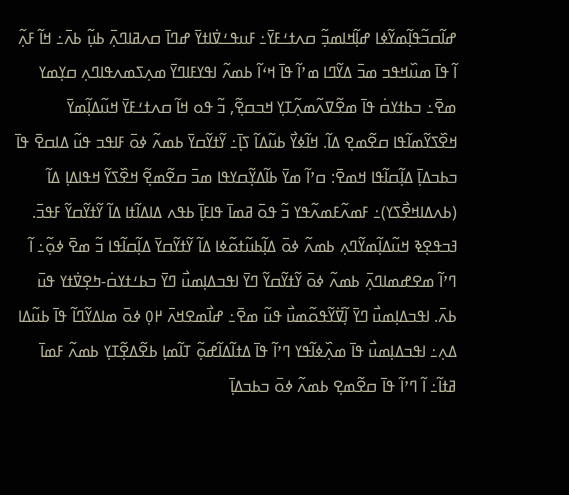ߝߊ߬ߛߏ߬ߟߊ߲߬ߘߌ߬ߦߊ ߝߊ߲߬ߞߊߘߏ߲߬ ߛߍߙߑߓߌ߫߸ ߓߎߟߑߜ߭ߊߙߌ߫ ߝߣߊ߫ ߛߍߥߊߣߍ߲߫ ߕߎ߲߬ ߕߍ߫߸ ߞߊ߬ ߓߍ߲߬ ߊ߬ ߟߊ߫ ߘߎ߰ߞߟߏ ߘߏ߫ ߡߌ߬ߣߊ ߘߴߊ߬ ߟߊ߫ ߞߵߊ߬ ߕߘߍ߬ ߊߟߌߓߊߣߌ߫ ߘߍ߲ߖߘߍߟߊߣߍ߲ ߛߌ߲ߘߌ ߘߐ߫߸ ߏߕߙߌߛ߭ ߟߊ߫ ߘߐ߬ߜߍ߬ߘߍ߲߬ߠߌ߲ ߞߏߛߐ߲߬, ߏ߬ ߟߋ ߞߊ߬ ߛߍߙߑߓߌ߫ ߞߎ߬ߡߊ߲߬ߘߌ߫ ߞߐ߰ߖߌ߬ߘߊ߬ߟߊ ߛߐ߬ߘߐ߲ ߡߊ߬. ߞߊ߬ߦߌ߯ ߕߎ߬ߡߊ߬ ߖߊ߲߫߸ ߌ߬ߙߌ߬ߛߌ߫ ߕߘߍ߬ ߦߋ߫ ߓߊߟߏ ߟߎ߬ ߡߊߛߐ߫ ߟߊ߫ ߏߕߏߡߊ߲߫ ߡߊ߲߬ߛߊ߬ߟߊ ߞߘߐ߫: ߛߴߊ߬ ߘߌ߫ ߕߊ߬ߡߌ߲߬ߛߌߟߊ ߘߏ߫ ߛߐ߬ߘߐ߲߬ ߞߐ߰ߖߌ߬ ߞߟߊߡߊ߲ ߡߊ߬ (ߕߍߡߊߞߐ߯ߖߌ)߸ ߓߘߍ߬ߓߘߍ߬ߟߌ ߏ߬ ߟߋ߫ ߥߘߊ߫ ߟߊߓߊ߲߫ ߕߟߍ ߡߊߡߊ߬ߙߊ ߡߊ߬ ߌ߬ߙߌ߬ߛߌ߬ ߓߟߏ߫. ߔߏߟߐ߲ߢ ߞߎ߬ߡߊ߲߬ߘߌ߬ߣߍ߲ ߕߘߍ߬ ߦߋ߫ ߡߊ߲߬ߕߎ߬ߙߋ߬ߦߊ ߡߊ߬ ߌ߬ߙߌ߬ߛߌ߫ ߡߊ߲߬ߛߊ߬ߟߊ ߏ߬ ߘߐ߫ ߦߋ߲߬߸ ߊ߬ ߣߴߊ߬ ߘߐߝߘߊߣߍ߲߫ ߕߘߍ߬ ߦߋ߫ ߌ߬ߙߌ߬ߛߌ߬ ߣߌ߫ ߊߟߏߡߊ߲ߘߎ߯ ߣߌ߫ ߏߕߑߙߌߛ߭-ߤߐ߲ߜ߭ߙߌ ߟߎ߫ ߕߍ߫. ߊߟߏߡߊ߲ߘߎ߯ ߣߌ߫ ߊ߲߬ߜ߳ߌ߬ߟߋ߬ߘߎ߯ ߟߎ߬ ߘߐ߫߸ ߝߊ߯ߘߐߞߍ߫ ߂߀߲ ߦߋ߫ ߘߊߡߌ߬ߣߊ߬ ߟߊ߫ ߕߎ߬ߡߊ ߡߍ߲߸ ߊߟߏߡߊ߲ߘߎ߯ ߟߊ߫ ߘߍ߲߰ߦߊ߬ߟߌ ߣߴߊ߬ ߟߊ߫ ߡߙߊ߬ߡߊ߬ߝߋ߲߬ ߠߊ߬ߘߊ߲ ߕߐ߬ߡߐ߲߬ߠߌ߲ ߕߘߍ߬ ߓߘߊ߫ ߥߙߊ߬߸ ߊ߬ ߣߴߊ߬ ߟߊ߫ ߛߐ߬ߘߐ߲ ߕߘߍ߬ ߦߋ߫ ߏߕߏߡߊ߲߫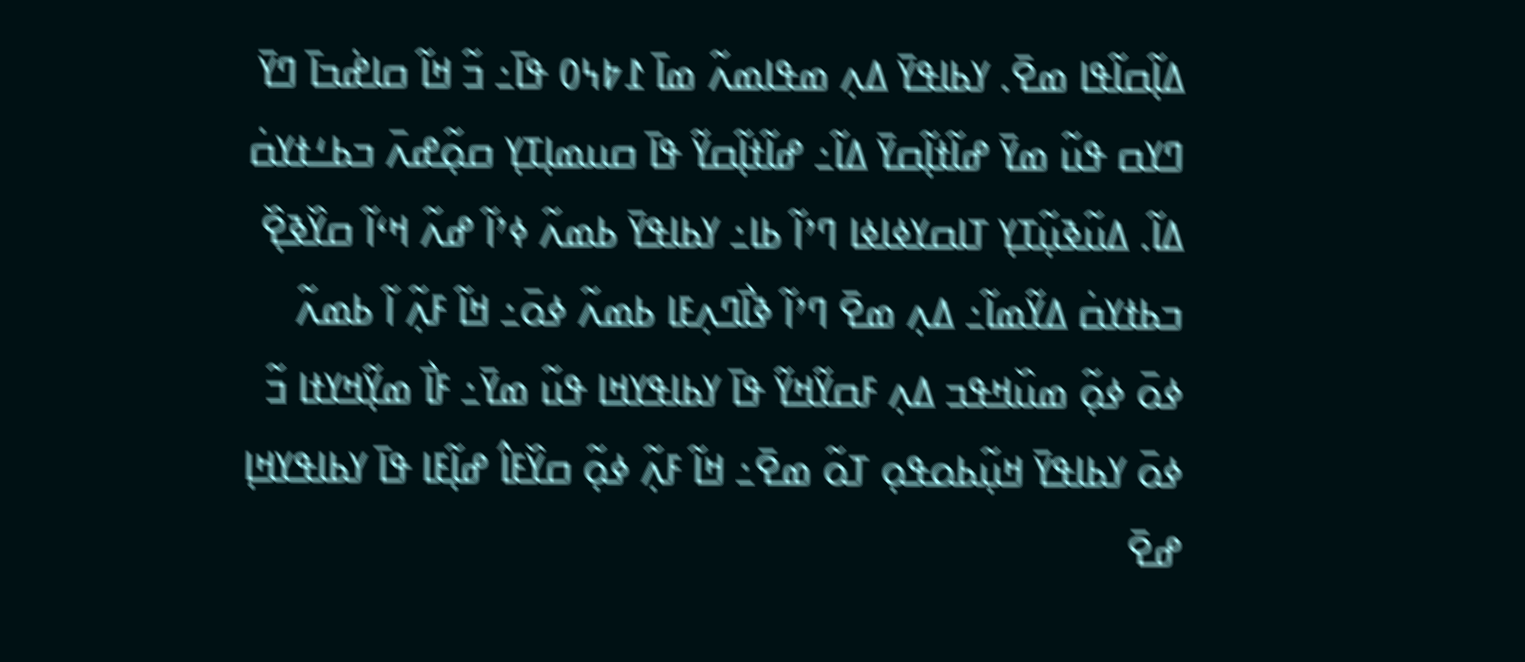ߡߊ߲߬ߛߊ߬ߟߊ ߘߐ߫. ߌߕߊߟߌ߫ ߡߍ߲ ߘߟߊߘߍ߬ ߘߊ߫ ߁߈߆߀ ߟߊ߫߸ ߏ߬ ߞߊ߬ ߛߊߝ߭ߏߊ߫ ߣߌ߫ ߣߌߛ ߟߎ߬ ߘߌ߫ ߝߊ߬ߙߊ߲߬ߛߌ߫ ߡߊ߬߸ ߝߊ߬ߙߊ߲߬ߛߌ߬ ߟߊ߫ ߛߎߘߊ߲ߠߌ߲ ߛߋ߲߬ߝߍ߫ ߏߕߑߙߌߛ߭ ߡߊ߬. ߡߎ߬ߢߎ߲߬ߠߌ߲ ߠߊߛߌߦߊߦߊ ߣߴߊ߬ ߕߊ߸ ߌߕߊߟߌ߫ ߕߘߍ߬ ߦߴߊ߬ ߝߍ߬ ߞߵߊ߬ ߛߌ߰ߢߐ߲߰ ߏߕߙߌߛ߭ ߡߌ߬ߘߊ߬߸ ߡߍ߲ ߘߐ߫ ߣߴߊ߬ ߢߊ߯ߣߍ߲ߓߊ ߕߘߍ߬ ߦߋ߫߸ ߞߊ߬ ߓߍ߲߬ ߊ߬ ߕߘߍ߬ ߦߋ߫ ߦߋ߲߬ ߘߎ߰ߞߟߏ ߡߍ߲ ߓߛߌ߬ߞߌ߬ ߟߊ߫ ߌߕߊߟߌߞߊ ߟߎ߬ ߘߌ߫߸ ߓߊ߯ ߘߌ߲߬ߞߌߙߊ ߏ߬ ߦߋ߫ ߌߕߊߟߌ߫ ߞߎ߲߬ߕߋߟߋ߲ ߠߋ߬ ߘߐ߫߸ ߞߊ߬ ߓߍ߲߬ ߦߋ߲߬ ߛߌ߰ߓߊ߮ ߝߊ߲߬ߓߊ ߟߊ߫ ߌߕߊߟߌߞߊ߲ ߝߐ߫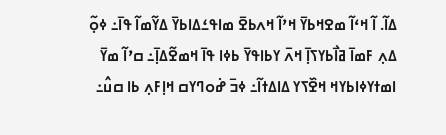ߡߊ߬. ߊ߬ ߞߵߊ߬ ߘߐߞߕߌ߫ ߞߴߊ߬ ߞߍߕߐ߫ ߘߊߟߑߡߊߕߌ߫ ߡߌ߬ߘߊ߬ ߟߊ߫߸ ߦߋ߲߬ ߡߍ߲ ߓߘߊ߫ ߥߊ߯ߕߌߖߊ߲߫ ߞߍ߫ ߌߕߊߟߌ߫ ߕߦߊ ߟߊ߫ ߞߘߐ߬ߡߊ߲߫߸ ߛߴߊ߬ ߘߌ߫ ߊߘߙߌߦߊߕߌߞ ߞߐ߰ߖߌ ߡߊߡߙߊ߬߸ ߦߏ߫ ߝ߭ߋߣߌߛ ߞߊ߲ߓߍ߲ ߕߊ ߛߎ߮߸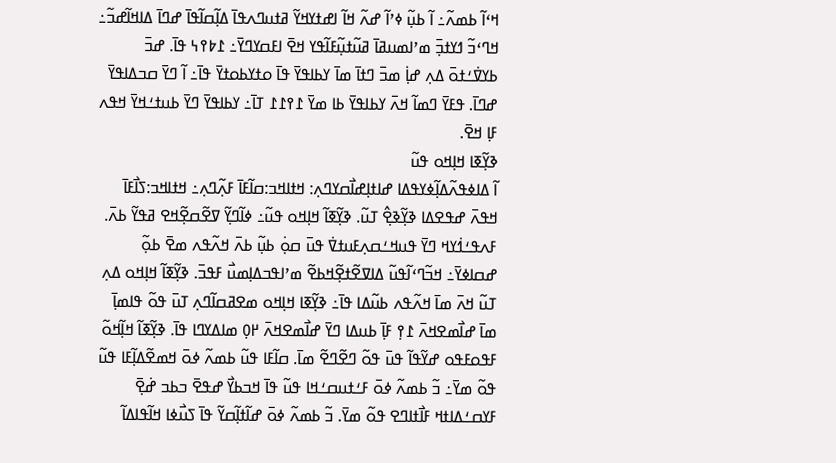ߞߵߊ߬ ߕߘߍ߬߸ ߊ߬ ߕߎ߲߬ ߦߴߊ߬ ߝߍ߬ ߞߊ߬ ߊߝߙߌߞߌ߬ ߥߙߎߣߍߟߊ߫ ߡߊ߲߬ߛߊ߬ߟߊ߫ ߝߣߊ߫ ߡߊߞߊ߬ߝߏ߬߸ ߞߣߵߏ߬ ߗߌߙߏ߲߫ ߘߴߊߘߎߥߊ߫ ߥߎ߬ߙߎ߲߬ߓߊ߬ߟߌ ߞߐ߫ ߊߓߛߌߣߌ߫߸ ߁߈߉߆ ߟߊ߫. ߝߏ߫ ߕߌߜ߭ߑߙߋ߫ ߡߍ߲ ߝߊ߲߭ ߘߏ߫ ߣߙߊ߫ ߘߊ߫ ߌߕߊߟߌ߫ ߟߊ߫ ߋߙߌߕߋߙߌ߫ ߟߊ߫߸ ߊ߬ ߣߌ߫ ߛߏߡߊߟߌ߫ ߝߣߊ߫. ߟߓߌ߫ ߣߘߊ߬ ߞߍ߫ ߌߕߊߟߌ߫ ߕߊ ߘߌ߫ ߁߉߁߁ ߠߊ߫߸ ߌߕߊߟߌ߫ ߣߌ߫ ߕߎߙߑߞߌ߫ ߞߟߍ ߓߊ߲ ߞߐ߫.
ߢߌ߲߬ߧߊ ߞߊ߲ߞߋ ߟߎ߬
ߊ߬ ߡߊߦߟߍ߬ߡߊ߲߬ߦߌߟߡߊ ߝߊߙߊ߲ߝߊ߯ߛߌߣߍ߲: ߞߙߊߞߏ:ߛߊ߬ߓߊ߫ ߓߍ߲߬ߣߍ߲߸ ߞߙߊߞߏ:ߖߊ߯ߓߊ߫ ߞߟߍ߫ ߝߟߐߡߊ ߢߌ߲߬ߢߐ߲߮ ߠߎ߬. ߢߌ߲߬ߧߊ߬ ߞߊ߲ߞߋ ߟߎ߬߸ ߦߊ߬ߣߌ߲߬ ߜߐ߬ߛߐ߲߬ߞߐ ߥߟߌ߬ ߕߍ߫. ߓߍߟߑߗ߭ߌߞ ߣߌ߫ ߟߎߞߑߛߍ߲ߓߎߙߜ߭ ߟߎ߫ ߛߋ߲߭ ߕߎ߲߬ ߕߍ߫ ߞߍ߬ߟߍ ߘߐ߫ ߕߋ߲߬ ߝߛߊߦߌ߫߸ ߞߏ߬ߣߵߊ߬ߟߎ߬ ߡߊߜߐ߬ߙߐ߲߬ߞߕߐ߬ ߘߴߊߟߏߡߊ߲ߘߎ߯ ߓߟߏ߫. ߢߌ߲߬ߧߊ߬ ߞߊ߲ߞߋ ߡߍ߲ ߠߎ߬ ߞߍ߫ ߘߊ߫ ߞߍ߬ߟߍ ߕߎ߬ߡߊ ߟߊ߫߸ ߢߌ߲߬ߧߊ ߞߊ߲ߞߋ ߘߐߥߛߊ߬ߣߍ߲ ߠߎ߫ ߟߋ߬ ߟߊߘߊ߲߫ ߘߊ߫ ߝߊ߯ߘߐߞߍ߫ ߁߉߲ ߓߊ߲߫ ߕߎߡߊ ߣߌ߫ ߝߊ߯ߘߐߞߍ߫ ߂߀߲ ߘߊߡߌߣߊ ߟߊ߫. ߢߌ߲߬ߧߊ߬ ߞߊ߲߬ߞߋ߬ ߓߟߋߓߟߋ ߝߌ߬ߟߊ߬ ߟߎ߫ ߟߋ߬ ߣߐ߬ߣߐ߬ ߘߊ߫. ߛߊ߬ߓߊ ߟߎ߬ ߕߘߍ߬ ߦߋ߫ ߞߘߐ߬ߡߊ߲߬ߓߊ ߟߎ߬ ߟߋ߬ ߘߌ߫߸ ߏ߬ ߕߘߍ߬ ߦߋ߫ ߓߑߙߎߛߑߞߊ ߟߎ߬ ߟߊ߫ ߞߏߕߌ߯ ߝߟߐ߫ ߏߕߏ ߝ߭ߐ߲߫ ߓߌߛߑߡߊߙߞ ߓߊ߯ߙߊߣߐ ߟߋ߬ ߘߌ߫. ߏ߬ ߕߘߍ߬ ߦߋ߫ ߝߊ߬ߙߊ߲߬ߛߌ߬ ߟߊ߫ ߖߎ߯ߦߊ ߞߊ߬ߟߊߡߊ߬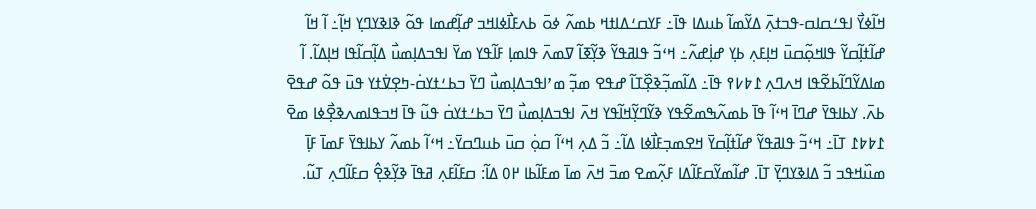ߞߊ߬ߦߌ߯ ߊߟߑߛߊߛ-ߟߏߙߍ߲߫ ߡߌ߬ߘߊ߬ ߕߎߡߊ ߟߊ߫߸ ߓߌߛߑߡߊߙߞ ߕߘߍ߬ ߦߋ߫ ߕߍߓߊ߯ߦߊߞߏ ߝߊ߲߬ߝߘߊ ߟߋ߬ ߢߊߢߌߣߌ߲ ߞߊ߲߬߸ ߊ߬ ߞߊ߬ ߝߊ߬ߙߊ߲߬ߛߌ߬ ߟߊߞߋ߲߬ߛߎ߫ ߞߊ߲ߓߍ߲ ߕߌ߲ ߝߊ߲߭ߝߍ߬߸ ߞߵߏ߬ ߟߊߥߟߌ߬ ߢߌ߲߬ߧߊ߬ ߜߘߍ߫ ߟߊߘߊ߲ ߓߊ߬ߟߌ ߘߌ߫ ߊߟߏߡߊ߲ߘߎ߯ ߡߊ߲߬ߛߊ߬ߟߊ ߞߊ߲ߡߊ߬. ߊ߬ ߘߊߡߌ߬ߣߊ߬ߕߐ߬ߟߊ ߞߍߣߍ߲ ߁߈߇߉ ߟߊ߫߸ ߡߊ߬ߘߏ߲߬ߢߐ߲߰ߠߊ߬ ߝߟߐ ߘߏ߲߬ ߘߴߊߟߏߡߊ߲ߘߎ߯ ߣߌ߫ ߏߕߑߙߌߛ߭-ߤߐ߲ߜ߭ߙߌ ߟߎ߫ ߟߋ߬ ߝߟߐ߫ ߕߍ߫. ߌߕߊߟߌ߫ ߝߣߊ߫ ߞߵߊ߬ ߟߊ߫ ߕߘߍ߬ߒߘߐ߬ߟߌ ߢߌ߬ߣߌ߲߬ߞߊ߬ߟߌ ߞߍ߫ ߊߟߏߡߊ߲ߘߎ߯ ߣߌ߫ ߏߕߑߙߌߛ߭ ߟߎ߬ ߟߊ߫ ߞߏߟߊߘߍߢߐ߲߯ߦߊ ߘߐ߫ ߁߈߈߁ ߠߊ߫߸ ߞߵߏ߬ ߟߊߥߟߌ߬ ߝߊ߬ߙߊ߲߬ߛߌ߫ ߞߐߘߏ߲ߓߊ߯ߦߊ ߡߊ߬߸ ߏ߬ ߡߍ߲ ߞߵߊ߬ ߛߋ߲߭ ߛߎ߫ ߕߎߣߛߌ߫߸ ߞߵߊ߬ ߕߘߍ߬ ߌߕߊߟߌ߫ ߓߘߊ߫ ߓߊ߲߫ ߘߎ߰ߞߟߏ ߏ߬ ߡߊߢߌߣߌ߲߫ ߠߊ߫. ߝߊ߬ߘߌ߬ߛߓߊ߬ߡߊ ߓߍ߲߬ߘߐ ߘߏ߫ ߞߍ߫ ߘߊ߫ ߘߓߊ߬ߕߊ ߂߀ ߡߊ߬: ߛߓߊ߬ߓߍ߲ ߥߟߊ߫ ߢߌ߲߬ߢߐ߲߮ ߛߓߊ߬ߣߍ߲ ߠߎ߬.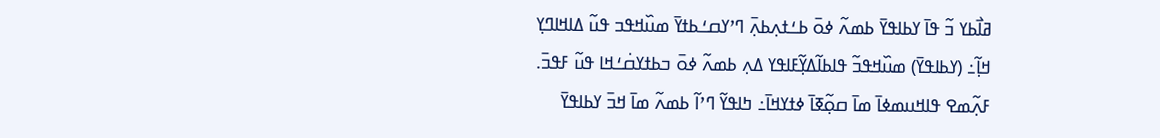ߥߊ߯ߕߌ ߏ߬ ߟߊ߫ ߌߕߊߟߌ߫ ߕߘߍ߬ ߦߋ߫ ߕߑߙߍ߲ߕߍ߲߫ ߣߴߌߛߑߕߙߌ߫ ߘߎ߰ߞߟߏ ߟߎ߬ ߡߊߞߊߣߌ߲ ߞߊ߲߬߸ (ߌߕߊߟߌ߫) ߘߎ߰ߞߟߏ߬ ߟߊߕߊ߬ߡߌ߲߬ߓߊߟߌ ߡߍ߲ ߕߘߍ߬ ߦߋ߫ ߏߕߙߌߛ߭ߑߞߊ ߟߎ߬ ߓߟߏ߫. ߓߍ߲߬ߘߐ ߟߊߞߎߘߦߊ߫ ߘߊ߫ ߛߋ߲߬ߧߊ߫ ߦߙߌߞߊ߫߸ ߤߊߟߌ߬ ߣߴߊ߬ ߕߘߍ߬ ߘߊ߫ ߞߏ߫ ߌߕߊߟߌ߫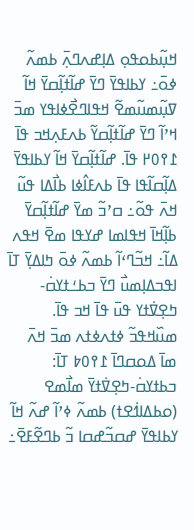ߞߎ߲߬ߕߋߟߋ߲ ߡߊ߲ߝߍߣߍ߲߫ ߕߘߍ߬ ߦߋ߫߸ ߌߕߊߟߌ߫ ߣߌ߫ ߝߊ߬ߙߊ߲߬ߛߌ߫ ߞߊ߬ ߜߎ߲߬ߘߎ߬ߘߐ߬ ߞߟߊߣߐ߯ߦߊߟߌ ߘߏ߫ ߞߴߊ߬ ߣߌ߫ ߝߊ߬ߙߊ߲߬ߛߌ߬ ߕߍߓߍ߲ߞߏ ߟߊ߫ ߁߉߀߂ ߟߊ߫. ߝߊ߬ߙߊ߲߬ߛߌ߫ ߞߊ߬ ߌߕߊߟߌ߫ ߡߊ߲߬ߛߊ߬ߟߊ ߟߊ߫ ߕߍߓߊ߮ߦߊ ߕߊ߯ߡߊ ߟߎ߬ ߞߍ߫ ߟߋ߬߸ ߛߴߏ߬ ߘߌ߫ ߝߊ߬ߙߊ߲߬ߛߌ߫ ߕߊ߲߬ߞߊ߫ ߞߟߊߘߊ ߝߌߟߊ ߘߐ߫ ߞߟߍ ߡߊ߬߸ ߞߏ߬ߣߵߊ߬ ߕߘߍ߬ ߦߋ߫ ߤߊߡߌ߲߫ ߠߊ߫ ߊߟߏߡߊ߲ߘߎ߯ ߣߌ߫ ߏߕߑߙߌߛ߭-ߤߐ߲ߜ߭ߙߌ ߟߎ߫ ߟߊ߫ ߞߏ ߟߊ߫. ߘߎ߰ߞߟߏ߬ ߦߙߍߦߙߍ ߘߏ߫ ߞߍ߫ ߘߊ߫ ߡߋߛߣߊ߫ ߁߉߀߈ ߠߊ߫: ߏߕߙߌߛ߭-ߤߐ߲ߜ߭ߙߌ߫ ߘߊ߯ߘߐ (ߋߕߡߊߗ߭ߐߙ) ߕߘߍ߬ ߦߴߊ߬ ߝߍ߬ ߞߊ߬ ߌߕߊߟߌ߫ ߝߛߏ߬ߝߛߊ ߏ߬ ߕߣߐ߬ߓߐ߫߸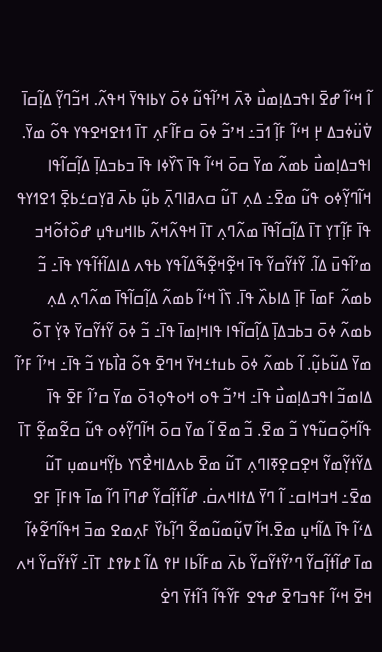ߊ߬ ߞߵߊ߬ ߝߐ߫ ߊߟߏߡߊ߲ߘߎ߯ ߢߍ߫ ߞߴߊ߬ߟߎ߬ ߦߋ߫ ߌߕߊߟߌ߫ ߞߟߍ߬. ߞߏ߬ߣߌ߲߬ ߡߊ߲߬ߛߊ߫ ߜ߭ߎ߳ߦߏߡ ߂߲ ߞߵߊ߬ ߓߊ߲߬ ߗߏ߫߸ ߞߴߏ߬ ߦߋ߫ ߛߓߊ߬ߓߍ߲ ߠߊ߫ ߗߙߐߞߐߟߌ ߟߋ߬ ߘߌ߫. ߊߟߏߡߊ߲ߘߎ߯ ߕߘߍ߬ ߘߌ߫ ߛߋ߫ ߞߵߊ߬ ߟߊ߫ ߖߌ߰ߦߊ ߟߊ߫ ߏߕߏߡߊ߲߫ ߡߊ߲߬ߛߊ߬ߟߊ ߞߊ߬ߣߌ߲߬ߦߋ ߟߎ߬ ߘߐ߫߸ ߡߍ߲ ߠߎ߬ ߛߍߥߊߣߍ߲߫ ߕߎ߲߬ ߕߍ߫ ߥߌ߲ߛߑߕߐ߲߫ ߗߐߗߌߟ ߟߊ߫ ߓߊ߲߬ߠߌ߲ ߠߊ߫ ߡߊ߲߬ߛߊ߬ߟߊ߫ ߘߍ߬ߣߍ߲ ߠߊ߫ ߞߟߍ߬ߞߍ߬ ߕߊߞߎߟߎ߲ ߝߋ߰ߙߋ߬ߞߏ ߘߴߊ߬ߟߎ߫ ߡߊ߬. ߌ߬ߙߌ߬ߛߌ߬ ߟߊ߫ ߞߐ߲߬ߞߐ߲߬ߒ߬ߡߊ߬ߟߌ ߕߟߍ ߡߊߡߊ߬ߙߊ߬ߟߌ ߟߊ߫߸ ߏ߬ ߕߘߍ߬ ߓߘߊ߫ ߓߊ߲߫ ߡߊߕߍ߰ ߟߊ߫. ߖߊ߰ ߞߵߊ߬ ߕߘߍ߬ ߡߊ߲߬ߛߊ߬ߟߊ߫ ߘߍ߬ߣߍ߲ ߡߍ߲ ߕߘߍ߬ ߦߋ߫ ߏߕߏߡߊ߲߫ ߡߊ߲߬ߛߊ߬ߟߊ ߟߊߞߊ߲ߘߊ߫ ߟߊ߫߸ ߏ߬ ߦߋ߫ ߌ߬ߙߌ߬ߛߌ߫ ߢߌ߲߭ ߠߋ߬ ߘߌ߫ ߡߎ߬ߕߎ߲߬. ߊ߬ ߕߘߍ߬ ߦߋ߫ ߕߎߙߑߞߌ߫ ߞߣߐ߫ ߟߋ߬ ߥߊ߯ߕߌ ߏ߬ ߟߊ߫߸ ߞߴߊ߬ ߓߴߊ߬ ߡߊߘߏ߬ ߊߟߏߡߊ߲ߘߎ߯ ߟߊ߫߸ ߞߴߏ߬ ߟߋ ߞߋߟߋ߲ߔߋ߫ ߘߌ߫ ߛߴߊ߬ ߓߐ߫ ߟߊ߫ ߟߊ߬ߞߋ߲߬ߛߎ߬ߟߌ ߏ߬ ߘߐ߫. ߏ߬ ߘߐ߫ ߊ߬ ߘߌ߫ ߛߋ߫ ߞߊ߬ߣߌ߲߬ߦߋ ߟߎ߬ ߛߐ߬ߘߐ߲߬ ߠߊ߫ ߡߌ߬ߙߌ߲߬ߘߌ߬ ߞߐ߲ߛߐ߲ߧߊߣߍ߲ ߠߎ߬ ߘߐ߫ ߕߍߡߊߞߐ߯ߖߌ ߕߌ߲߬ߞߎߘߎ߲ ߠߎ߬ ߘߐ߫߸ ߞߏߞߊߛ߸ ߊ߬ ߣߌ߫ ߡߙߊߞߍߛ߭. ߝߊ߬ߙߊ߲߬ߛߌ߬ ߝߣߊ߫ ߣߊ߬ ߘߊ߫ ߟߊߓߊ߲߫ ߓߐ ߡߵߊ߬ ߟߊ߫ ߡߊ߬ߞߎ߲ ߘߐ߫.ߞߊ߬ ߜߎ߲߬ߘߎ߬ߘߐ߬ ߣߊ߲߬ߕߌ߰ ߓߍ߲ߘߐ ߘߏ߫ ߞߟߊ߬ߣߐ߬ߦߊ߬ ߘߊ߫ ߝߊ߬ߙߊ߲߬ߛߌ߬ ߣߴߌ߬ߙߌ߬ߛߌ߬ ߕߍ߫ ߘߓߊ߬ߕߊ ߂߉ ߡߊ߬ ߁߈߉߁ ߠߊ߫߸ ߌ߬ߙߌ߬ߛߌ߬ ߞߍ ߞߐ߫ ߞߵߊ߬ ߓߟߏߣߐ߫ ߝߟߐ ߓߌ߬ߟߊ߬ ߔߊ߬ߙߌ߫ ߣߐ߭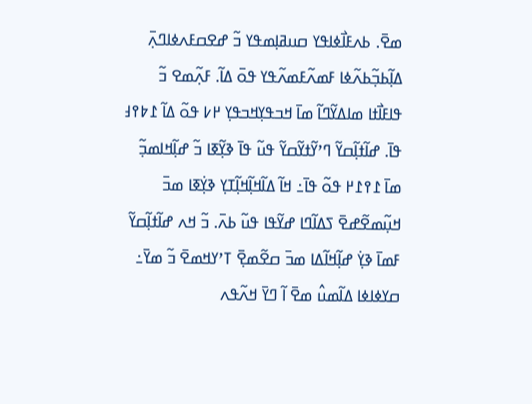ߘߐ߫. ߕߍߓߊ߯ߦߊߟߌ ߛߎߥߊ߲ߘߟߌ ߏ߬ ߝߐߛߓߍߦߊߣߍ߲߫ ߡߊ߲߬ߕߏ߲߬ߕߍ߬ߦߊ ߓߘߍ߬ߓߘߍ߬ߟߌ ߟߋ߫ ߡߊ߬. ߓߍ߲߬ߘߐ ߏ߬ ߟߊߓߊ߯ߙߊ ߘߊߡߌ߬ߣߊ߬ ߘߊ߫ ߞߏߟߌ߲ߞߏߟߌ߲ ߂߇ ߟߋ߬ ߡߊ߬ ߁߈߉߃ ߟߊ߫. ߝߊ߬ߙߊ߲߬ߛߌ߬ ߣߴߌ߬ߙߌ߬ߛߌ߬ ߟߎ߬ ߟߊ߫ ߢߌ߲߬ߧߊ ߏ߬ ߝߊ߲߬ߞߊߘߏ߲߬ ߘߊ߫ ߁߉߁߂ ߟߋ߬ ߟߊ߫߸ ߞߊ߬ ߡߊ߬ߞߊ߲߬ߞߊ߲߬ߠߌ߲ ߢߌ߲߭ߧߊ ߘߏ߫ ߞߎ߲߬ߘߐ߬ߝߐ߫ ߖߡߊ߬ߣߊ ߝߌ߬ߟߊ ߟߎ߬ ߕߍ߫. ߏ߬ ߞߍ ߝߊ߬ߙߊ߲߬ߛߌ߬ ߓߘߊ߫ ߢߌ߲߭ ߝߊ߲߬ߞߊ߬ߡߊ ߘߏ߫ ߛߐ߬ߘߐ߲߫ ߠߴߌߞߘߐ߫ ߏ߬ ߘߌ߫߸ ߛߌߦߊߦߊ ߡߊ߬ߘߎ߮ ߘߐ߫ ߊ߬ ߣߌ߫ ߞߍ߬ߟߍ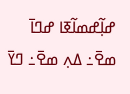ߝߊ߲߬ߝߘߊ߬ߧߊ ߝߣߊ߫ ߘߐ߫߸ ߡߍ߲ ߘߐ߫߸ ߣߌ߫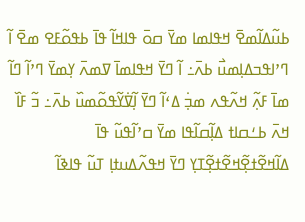ߕߎ߬ߡߊ߬ߘߐ߫ ߞߟߊߘߊ ߘߌ߫ ߛߋ߫ ߟߊߞߊ߬ ߟߊ߫ ߕߟߋ߬ߓߐ ߘߐ߫ ߊ߬ ߣߴߊߟߏߡߊ߲ߘߎ߯ ߕߍ߫߸ ߊ߬ ߣߌ߫ ߞߟߊߘߊ߫ ߜߘߍ߫ ߌ߲ߘߌ߫ ߣߴߊ߬ ߣߊ߬ ߘߊ߫ ߓߍ߲߬ ߞߍ߬ߟߍ ߘߏ߲߭ ߡߵߊ߬ ߣߌ߫ ߊ߲߬ߜ߭ߌ߬ߟߋ߬ߘߎ߰ ߕߍ߫߸ ߏ߬ ߓߊ߰ ߞߍ߫ ߕߑߛߊߙ ߡߊ߲߬ߛߊ߬ߟߊ ߘߌ߫ ߛߴߊ߬ߟߎ߬ ߟߊ߫ ߡߊ߬ߞߐ߬ߙߐ߲߬ߞߐ߬ߙߐ߲߬ߠߌ߲ ߣߌ߫ ߞߟߍ߬ߡߎߙߊ߲ ߠߎ߬ ߟߊߢߊ߬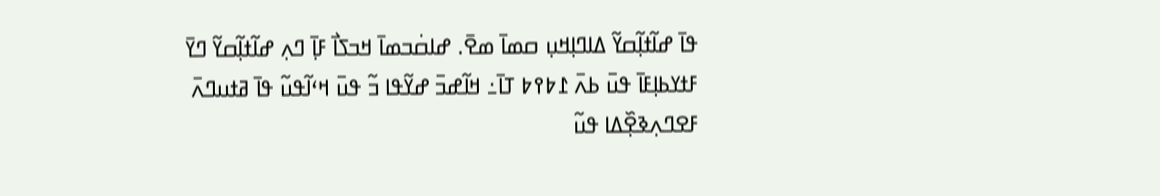ߟߊ߫ ߝߊ߬ߙߊ߲߬ߛߌ߬ ߡߊߣߊ߲ߞߎ߲ ߛߘߊ߫ ߘߐ߫. ߝߊߛ߭ߏߘߊ߫ ߞߏߖߊ߯ ߓߊ߲߫ ߣߍ߲ ߝߊ߬ߙߊ߲߬ߛߌ߬ ߣߌ߫ ߓߙߌߕߊ߲ߓߊ߫ ߟߎ߫ ߕߍ߫ ߁߈߉߈ ߠߊ߫߸ ߞߊ߬ߝߏ߫ ߝߌ߬ߟߊ ߏ߬ ߟߎ߫ ߞߵߊ߬ߟߎ߬ ߟߊ߫ ߥߙߎߣߍ߫ ߓߐߣߍ߲ߢߐ߲߰ߡߊ ߟߎ߬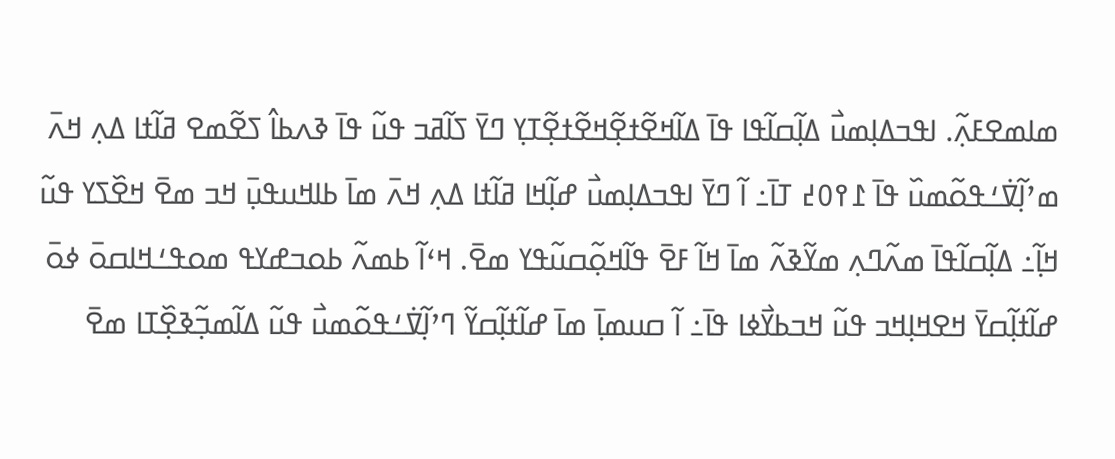ߘߊߘߐߓߍ߲߬. ߊߟߏߡߊ߲ߘߎ߯ ߡߊ߲߬ߛߊ߬ߟߊ ߟߊ߫ ߡߊ߬ߞߐ߬ߙߐ߲߬ߞߐ߬ߙߐ߲߬ߠߌ߲ ߣߌ߫ ߖߊ߬ߥߏ ߟߎ߬ ߟߊ߫ ߢߍߕߊ߮ ߖߐ߬ߘߐ ߥߊ߬ߙߊ ߡߍ߲ ߞߍ߫ ߘߴߊ߲߬ߜ߭ߑߟߋ߬ߘߎ߰ ߟߊ߫ ߁߉߀߄ ߠߊ߫߸ ߊ߬ ߣߌ߫ ߊߟߏߡߊ߲ߘߎ߯ ߝߊ߲߬ߞߊ ߥߊ߬ߙߊ ߡߍ߲ ߞߍ߫ ߘߊ߫ ߕߊߞߎߟߎ߲߫ ߞߏ ߘߐ߫ ߞߐ߰ߖߌ ߟߎ߬ ߞߊ߲߬߸ ߡߊ߲߬ߛߊ߬ߟߊ߫ ߘߍ߬ߣߍ߲ ߘߌ߬ߢߍ߬ ߘߊ߫ ߞߊ߬ ߓߐ߫ ߟߊ߬ߞߋ߲߬ߛߎ߬ߟߌ ߘߐ߫. ߞߵߊ߬ ߕߘߍ߬ ߕߋߏߝߌߟ ߘߋߟߑߞߊߛߋ߫ ߦߋ߫ ߝߊ߬ߙߊ߲߬ߛߌ߫ ߞߐߞߊ߲ߞߏ ߟߎ߬ ߞߏߕߌ߯ߦߊ ߟߊ߫߸ ߊ߬ ߛߎߘߊ߲߫ ߘߊ߫ ߝߊ߬ߙߊ߲߬ߛߌ߬ ߣߴߊ߲߬ߜ߭ߑߟߋ߬ߘߎ߯ ߟߎ߬ ߡߊ߬ߘߏ߲߬ߢߐ߲߰ߠߊ ߘߐ߫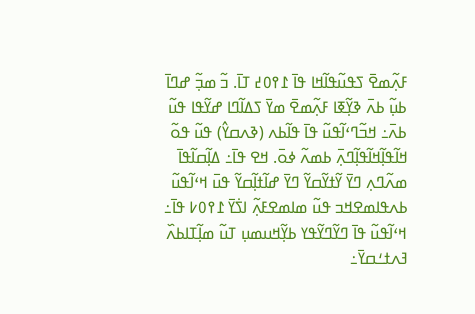ߓߍ߲߬ߘߐ߫ ߖߟߎ߬ߟߊ߬ߞߊ ߟߊ߫ ߁߉߀߄ ߠߊ߫. ߏ߬ ߘߏ߲߬ ߝߣߊ߫ ߕߎ߲߬ ߕߍ߫ ߢߌ߲߬ߧߊ ߓߍ߲߬ߘߐ߫ ߘߌ߫ ߖߡߊ߬ߣߊ ߝߌ߬ߟߊ ߟߎ߬ ߕߍ߫߸ ߞߏ߬ߣߵߊ߬ߟߎ߬ ߟߊ߫ ߟߊ߬ߕߍ (ߢߍߛߌ߮) ߟߎ߬ ߟߋ߬ ߞߊ߬ߟߊ߲߬ߞߊ߬ߟߊ߲߬ߣߍ߲߫ ߕߘߍ߬ ߦߋ߫. ߞߐ ߟߊ߫߸ ߡߊ߲߬ߛߊ߬ߟߊ߫ ߘߍ߬ߣߍ߲ ߣߌ߫ ߌ߬ߙߌ߬ߛߌ߬ ߣߌ߫ ߝߊ߬ߙߊ߲߬ߛߌ߬ ߟߎ߫ ߞߵߊ߬ߟߎ߬ ߕߍߟߊߘߐߞߏ ߟߎ߬ ߘߊߘߐߓߍ߲߬ ߊߖ߭ߌ߫ ߁߉߀߇ ߟߊ߫߸ ߞߵߊ߬ߟߎ߬ ߟߊ߫ ߣߌ߬ߣߌ߬ߟߌ ߕߌ߲߬ߞߎߘߎ߲ ߠߎ߬ ߘߊ߲߬ߠߊߕߍ߰ ߔߍߙߑߛߌ߫߸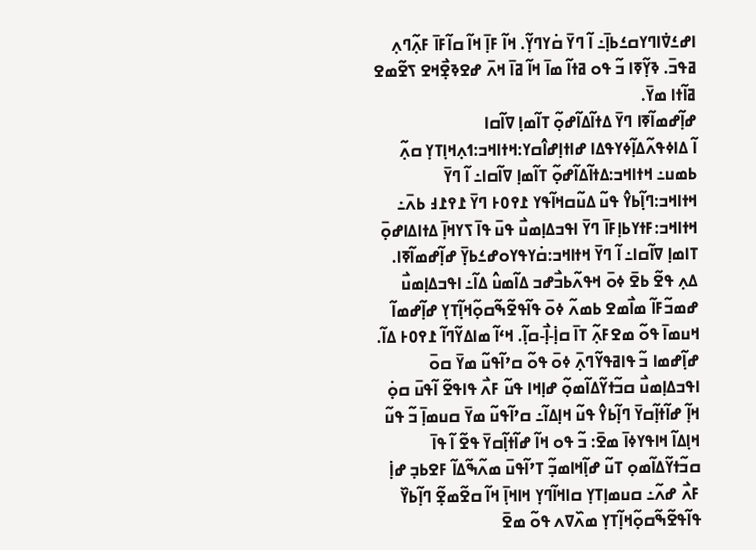ߊߝߑߜ߭ߊߣߌߛߑߕߊ߲߫߸ ߊ߬ ߣߌ߫ ߛ߭ߌߣߌ߲߬. ߞߊ߬ ߓߊ߲߫ ߞߊ߬ ߛߊ߬ߓߊ߫ ߓߍ߲߬ߣߍ߲ ߥߟߏ߫. ߢߌ߲߬ߧߊ ߏ߬ ߟߋ ߥߙߊ߬ ߘߊ߫ ߞߊ߬ ߥߊ߫ ߞߍ߫ ߝߐߢߐ߲߯ߞߐ ߖߐ߬ߘߐ ߥߊ߬ߙߊ ߘߌ߫.
ߝߊ߲߬ߝߘߊ߬ߧߊ ߣߌ߫ ߡߙߊ߬ߡߊ߬ߝߋ߲߬ ߠߊ߬ߘߊ߲ ߜߊ߬ߛߊ
ߊ߬ ߡߊߦߟߍ߬ߡߊ߲߬ߦߌߟߡߊ ߝߊߙߊ߲ߝߊ߮ߛߌ:ߞߙߊߞߏ:ߗߍ߲ߞߊ߲ߠߌ߲ ߛߍ߲߬ ߕߘߎ߸ ߞߙߊߞߏ:ߡߙߊ߬ߡߊ߬ߝߋ߲߬ ߠߊ߬ߘߊ߲ ߜߊ߬ߛߊ߸ ߊ߬ ߣߌ߫ ߞߙߊߞߏ:ߣߊ߲߬ߕߌ߮ ߟߎ߬ ߡߎ߬ߛߞߊ߬ߟߌ ߁߉߀߅ ߣߌ߫ ߁߉߁߃ ߕߍ߫߸ ߞߙߊߞߏ:ߓߙߌߕߊ߲ߓߊ߫ ߣߌ߫ ߊߟߏߡߊ߲ߘߎ߯ ߟߎ߫ ߟߊ߫ ߖߌߞߊ߲߫ ߡߙߊߡߊߝߋ߲߫ ߠߊߘߊ߲ ߜߊ߬ߛߊ߸ ߊ߬ ߣߌ߫ ߞߙߊߞߏ:ߛ߭ߌߟߌߋߝߑߕߌ߲߫ ߝߊ߲߬ߝߘߊ߬ߧߊ.
ߡߍ߲ ߟߐ߬ ߕߐ߫ ߦߋ߫ ߞߟߍ߬ߕߏ߯ߝߏ ߡߊ߬ߘߎ߮ ߡߊ߬߸ ߊߟߏߡߊ߲ߘߎ߯ ߝߘߏ߬ߓߊ߬ ߘߊ߯ߘߐ ߕߘߍ߬ ߦߋ߫ ߟߊ߬ߟߐ߬ߒ߬ߛߋ߲߬ߞߊ߲߬ߠߌ߲ ߝߊ߲߬ߝߘߊ߬ ߞߎߘߊ߫ ߟߋ߬ ߘߐߓߍ߲߬ ߠߊ߫ ߛߊ߲߭-ߊ߲߯-ߛߊ߲߬. ߞߵߊ߬ ߘߊߡߌ߬ߣߊ߬ ߁߉߀߅ ߡߊ߬. ߝߊ߲߬ߝߘߊ ߏ߬ ߟߊߥߟߌ߬ߣߍ߲߫ ߦߋ߫ ߟߋ߬ ߛߴߊ߬ߟߎ߬ ߘߌ߫ ߛߋ߫ ߊߟߏߡߊ߲ߘߎ߯ ߛߏ߬ߙߌ߬ߡߊ߬ߘߋ߲߬ ߝߊ߲ߞߊ ߟߎ߬ ߓߍ߯ ߟߊߟߐ߬ ߊ߬ߟߎ߫ ߛߋ߲߭ ߞߊ߲߬ ߝߊ߬ߙߊ߲߬ߛߌ߫ ߣߊ߲߬ߕߌ߮ ߟߎ߬ ߞߊ߲ߡߊ߬߸ ߛߴߊ߬ߟߎ߬ ߘߌ߫ ߛߎߘߊ߲߫ ߏ߬ ߟߎ߬ ߞߊ߲ߡߊ߬ ߞߊߟߌߦߊ߫ ߘߐ߫: ߏ߬ ߟߋ ߞߊ߬ ߝߊ߬ߙߊ߲߬ߛߌ߫ ߟߐ߬ ߊ߬ ߟߊ߫ ߛߏ߬ߙߌ߬ߡߊ߬ߘߋ߲ ߠߎ߬ ߝߊ߲߬ߞߊߘߏ߲߬ ߠߴߊ߬ߟߎ߫ ߘߍ߬ߒ߬ߡߊ߬ ߓߐߕߏ߲ ߝߊ߲߭ ߓߍ߯ ߝߍ߬߸ ߛߎߘߊ߲ߠߌ߲ ߛߊߞߊ߬ߣߌ߲ ߞߊߞߊ߲߫ ߞߊ߬ ߛߐ߬ߘߐ߲߬ ߣߊ߲߬ߕߌ߰ ߟߊ߬ߟߐ߬ߒ߬ߛߋ߲߬ߞߊ߲߬ߠߌ߲ ߘߍ߰ߜߍ ߟߋ߬ ߘߐ߫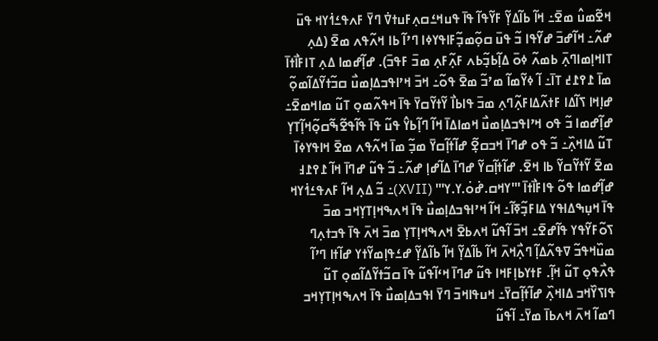ߞߐ߬ߘߎ߮ ߘߐ߫߸ ߞߊ߬ ߕߊ߬ߡߌ߲߬ ߓߌ߬ߟߊ߬ ߟߊ߫ ߟߎߞߑߛߍ߲ߓߎߙߜ߭ ߣߌ߫ ߓߍߟߑߗ߭ߌߞ ߟߎ߫ ߝߍ߬߸ ߞߊ߬ߝߏ߫ ߝߌ߬ߟߊ ߏ߬ ߟߎ߫ ߛߋ߲߬ߘߏ߲߬ߓߊߟߌߦߊ ߣߴߊ߬ ߕߊ ߞߍ߬ߟߍ ߘߐ߫ (ߡߍ߲ ߠߊߞߊ߲ߘߊߣߍ߲߫ ߕߘߍ߬ ߦߋ߫ ߡߊ߲߬ߕߏ߲߬ߕߍ ߓߍ߲߬ߓߍ߲ ߘߏ߫ ߓߟߏ߫). ߝߊ߲߬ߝߘߊ ߡߍ߲ ߠߊߓߊ߯ߙߊ߫ ߘߊ߫ ߁߉߁߄ ߠߊ߫߸ ߊ߬ ߦߌ߬ߘߊ߬ ߘߴߏ߬ ߘߐ߫ ߟߋ߬߸ ߞߏ߫ ߞߴߊߟߏߡߊ߲ߘߎ߯ ߛߏ߬ߙߌ߬ߡߊ߬ߘߋ߲߬ ߝߊ߲ߞߊ ߖߊ߬ߡߊ ߓߙߍ߬ߡߊߓߍ߲߬ߣߍ߲ ߘߏ߫ ߟߊߕߊ߯ ߌ߬ߙߌ߬ߛߌ߫ ߟߊ߫ ߞߟߍ߬ߘߋ߲ ߠߎ߬ ߘߊߞߘߐ߫߸ ߝߊ߲߬ߝߘߊ ߏ߬ ߟߋ ߞߴߊߟߏߡߊ߲ߘߎ߯ ߞߘߊߡߊ߫ ߞߊ߬ ߣߊ߲߬ߕߌ߮ ߟߎ߬ ߟߊ߫ ߟߊ߬ߟߐ߬ߒ߬ߛߋ߲߬ߞߊ߲߬ߠߌ߲ ߠߎ߬ ߡߊߞߍ߲߰߸ ߏ߬ ߟߋ ߝߣߊ߫ ߞߏߛߐ߲߬ ߝߊ߬ߙߊ߲߬ߛߌ߫ ߘߏ߲߬ ߘߊ߫ ߞߍ߬ߟߍ ߘߐ߫ ߞߊߟߌߦߊ߫ ߘߐ߫ ߌ߬ߙߌ߬ߛߌ߬ ߕߊ ߞߐ߫. ߝߊ߬ߙߊ߲߬ߛߌ߬ ߝߣߊ߫ ߡߊ߬ߝߊ߲ ߝߍ߬߸ ߏ߬ ߟߎ߬ ߝߣߊ߫ ߞߊ߬ ߁߉߁߃ ߝߊ߲߬ߝߘߊ ߟߋ߬ ߟߊߓߊ߯ߙߊ߫ '''ߌߞߛ.ߝ߭ߋ߭.ߌ.ߌ''' (XVII)߸ ߏ߬ ߡߍ߲ ߞߊ߬ ߓߍߟߑߗ߭ߌߞ ߟߊ߫ ߞߎ߲ߒߡߊߟߌ ߡߊߓߏ߲߬ߧߊ߬߸ ߞߊ߬ ߞߴߊߟߏߡߊ߲ߘߎ߯ ߟߊ߫ ߞߍߒߞߊ߲ߠߌ߲ߞߏ ߘߏ߫ ߖߋ߬ߓߌ߬ߟߌ ߟߊ߬ߝߐ߫߸ ߞߏ߫ ߊ߬ߟߎ߬ ߞߍߕߐ߫ ߞߍߒߞߊ߲ߠߌ߲ ߘߏ߫ ߞߍ߫ ߟߊ߫ ߟߏߙߍ߲ߣ ߘߎ߰ߞߟߏ߬ ߜߟߍ߬ߡߊ߲߬ ߣߍ߲߯ߞߍ߫ ߞߊ߬ ߕߊ߬ߡߌ߲߬ ߞߊ߬ ߕߊ߬ߡߌ߲߬ ߝߑߟߊ߲ߘߌ߬ߙߌ ߝߊ߬ߙߊ ߣߴߊ߬ ߟߍ߯ߟߋ߲ ߠߎ߬ ߞߊ߲߬. ߓߙߌߕߊ߲ߓߞߊ ߟߎ߬ ߝߣߊ߫ ߞߵߊ߬ߟߎ߬ ߟߊ߫ ߛߏ߬ߙߌ߬ߡߊ߬ߘߋ߲ ߠߎ߬ ߟߊߖߌ߰ߞߏ ߡߊߞߍ߲߰ ߝߊ߬ߙߊ߲߬ߛߌ߫߸ ߞߎߟߊߞߏ߫ ߣߌ߫ ߊߟߏߡߊ߲ߘߎ߯ ߟߊ߫ ߞߍߒߞߊ߲ߠߌ߲ߞߏ ߣߘߊ߬ ߞߍ߫ ߞߍߕߊ߫ ߘߌ߫߸ ߊ߬ߟߎ߬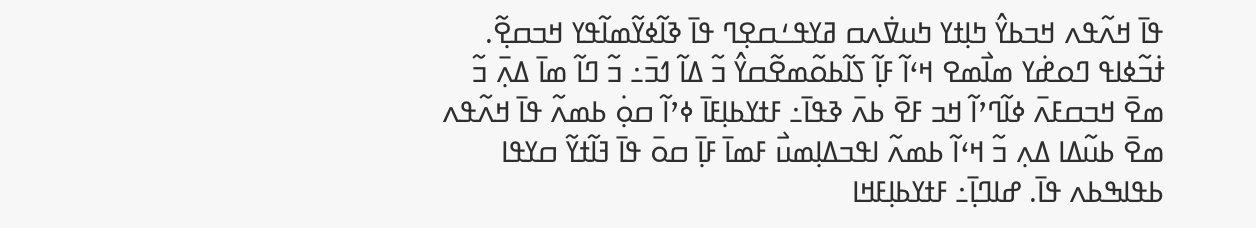ߟߊ߫ ߞߍ߬ߟߍ ߞߏߕߌ߮ ߤߊ߲ߙߌ ߤߎߜ߭ߍߛ ߥߌߟߑߛߐ߲ߣ ߟߊ߫ ߢߊ߬ߦߌ߬ߘߊ߬ߟߌ ߞߏߛߐ߲߬. ߙ߭ߏ߬ߦߊߟ ߣߋߝ߭ߌ ߘߊ߯ߘߐ ߞߵߊ߬ ߓߊ߲߬ ߖߊ߬ߕߋ߬ߘߐ߬ߛߌ߮ ߏ߬ ߡߊ߬ ߗߏ߫߸ ߏ߬ ߣߊ߬ ߘߊ߫ ߡߍ߲߫ ߏ߬ ߘߐ߫ ߞߏߛߓߍ߫ ߦߊ߬ߣߴߊ߬ ߞߏ ߓߐ߫ ߕߍ߫ ߢߟߊ߫߸ ߓߙߌߕߊ߲ߓߊ߫ ߦߴߊ߬ ߛߋ߲߭ ߕߘߍ߬ ߟߊ߫ ߞߍ߬ߟߍ ߘߐ߫ ߕߎ߬ߡߊ ߡߍ߲ ߏ߬ ߞߵߊ߬ ߕߘߍ߬ ߊߟߏߡߊ߲ߘߎ߯ ߓߘߊ߫ ߓߊ߲߫ ߛߋ߫ ߟߊ߫ ߔߊ߬ߙߌ߬ ߛߌߟߊ ߕߟߊߒߕߍ ߟߊ߫. ߝߊߣߊ߲߫߸ ߓߙߌߕߊ߲ߓߞߊ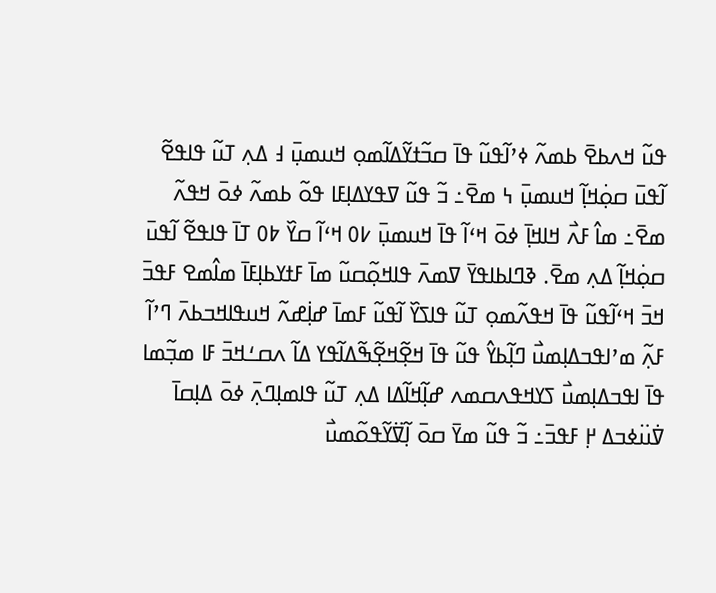ߟߎ߬ ߞߍߕߐ߫ ߕߘߍ߬ ߦߴߊ߬ߟߎ߬ ߟߊ߫ ߛߏ߬ߙߌ߬ߡߊ߬ߘߋ߲ ߞߎߘߎ߲߫ ߃ ߡߍ߲ ߠߎ߬ ߟߊߟߐ߬ ߊ߬ߟߎ߫ ߛߋ߲߭ߞߊ߲߬ ߞߎߘߎ߲߫ ߆ ߘߐ߫߸ ߏ߬ ߟߎ߬ ߜߟߌߡߊ߲ߓߊ ߟߋ߬ ߕߘߍ߬ ߦߋ߫ ߞߟߍ߬ ߘߐ߫߸ ߘߊ߮ ߓߍ߯ ߞߊߞߊ߲߫ ߦߋ߫ ߞߵߊ߬ ߟߊ߫ ߞߎߘߎ߲߫ ߇߀ ߞߵߊ߬ ߛߌ߰ ߈߀ ߠߊ߫ ߟߊߟߐ߬ ߊ߬ߟߎ߫ ߛߋ߲߭ߞߊ߲߬ ߡߍ߲ ߘߐ߫. ߢߣߊߕߊߟߌ߫ ߜߘߍ߫ ߟߊߞߋ߲߬ߛߎ߬ ߘߊ߫ ߓߙߌߕߊ߲ߓߊ߫ ߘߊ߮ߘߐ ߓߟߏ߫ ߞߏ߫ ߞߵߊ߬ߟߎ߬ ߟߊ߫ ߞߟߍ߬ߘߋ߲ ߠߎ߬ ߟߊߖߌ߰ ߊ߬ߟߎ߬ ߓߘߊ߫ ߝߊ߲߭ߝߍ߬ ߞߎߟߊߞߏߕߍ߫ ߣߴߊ߬ ߓߍ߲߬ ߘߴߊߟߏߡߊ߲ߘߎ߯ ߣߊ߲߬ߕߌ߮ ߟߎ߬ ߟߊ߫ ߞߐ߲߬ߞߐ߲߬ߒ߬ߡߊ߬ߟߌ ߡߊ߬ ߍߛߑߞߏ߫ ߓߊ ߘߏ߲߬ߘߊ ߟߊ߫ ߊߟߏߡߊ߲ߘߎ߯ ߖߌߞߟߍߛߘߍ ߝߊ߲߬ߞߊ߬ߡߊ ߡߍ߲ ߠߎ߬ ߟߊߘߊ߲ߣߍ߲߫ ߦߋ߫ ߡߊ߲ߛߊ߫ ߜ߭ߎ߳ߦߏߡ ߂߲ ߓߟߏ߫߸ ߏ߬ ߟߎ߬ ߘߌ߫ ߛߋ߫ ߊ߲߬ߜ߳ߌ߬ߟߋ߬ߘߎ߯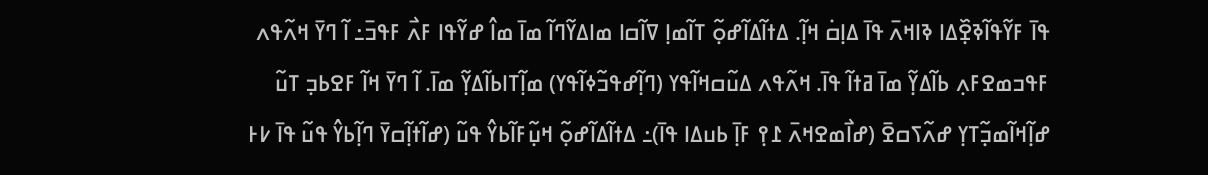ߟߊ߫ ߓߌ߬ߟߊ߬ߢߐ߲߰ߡߊ ߢߊߞߍ߫ ߟߊ߫ ߡߊ߲ߛ߭ ߞߊ߲߬. ߡߙߊ߬ߡߊ߬ߝߋ߲߬ ߠߊ߬ߘߊ߲ ߜߊ߬ߛߊ ߘߊߡߌ߬ߣߊ߬ ߘߊ߫ ߘߊ߮ ߝߌ߬ߟߊ ߓߍ߯ ߓߟߏ߫߸ ߊ߬ ߣߌ߫ ߞߍ߬ߟߍ ߓߟߏߘߐߓߍ߲ ߕߊ߬ߡߌ߲߬ ߘߊ߫ ߥߙߊ߬ ߟߊ߫. ߞߍ߬ߟߍ ߡߎ߬ߛߞߊ߬ߟߌ (ߣߊ߲߬ߝߟߏ߬ߦߊ߬ߟߌ) ߘߊ߲߬ߠߊߕߊ߬ߡߌ߲߬ ߘߊ߫. ߊ߬ ߣߌ߫ ߞߊ߬ ߓߐߕߏ߲ ߠߎ߬ ߝߊ߲߬ߞߊ߬ߘߏ߲߬ߠߌ߲ ߝߍ߬ߖߛߐ߫ (ߝߊ߯ߘߐߞߍ߫ ߁߉߲ ߓߊ߲߫ ߕߎߡߊ ߟߊ߫)߸ ߡߙߊ߬ߡߊ߬ߝߋ߲߬ ߞߎ߲߬ߓߊ߬ߕߌ߮ ߟߎ߬ (ߝߊ߬ߙߊ߲߬ߛߌ߫ ߣߊ߲߬ߕߌ߮ ߟߎ߬ ߟߊ߫ ߇߅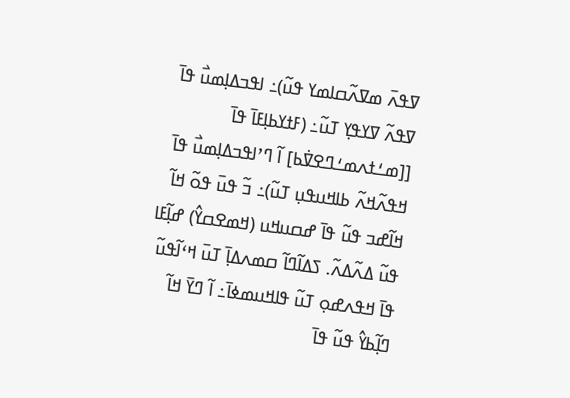ߜߟߍ߫ ߘߜߍ߬ߛߊߘߌ ߟߎ߬)߸ ߊߟߏߡߊ߲ߘߎ߯ ߟߊ߫ ߜߟߍ߬ ߜߌߟߌ߲ ߠߎ߬߸ (ߓߙߌߕߊ߲ߓߊ߫ ߟߊ߫ [[ߘߑߙߍߘߑߣߐߜ߭ߕ] ߊ߬ ߣߴߊߟߏߡߊ߲ߘߎ߯ ߟߊ߫ ߞߟߍ߬ߞߍ߬ ߕߊߞߎߟߎ߲ ߠߎ߬)߸ ߏ߬ ߟߎ߫ ߟߋ߬ ߞߊ߬ ߞߊ߬ߝߏ ߟߎ߬ ߟߊ߫ ߝߛߎߞߎ (ߞߘߐߛߌ߮) ߝߊ߲߬ߓߊ ߟߎ߬ ߡߍ߬ߡߍ߬. ߖߡߊ߬ߣߊ߬ ߛߘߍߡߊ߲߫ ߠߎ߫ ߞߵߊ߬ߟߎ߬ ߟߊ߫ ߞߟߍߝߋ߲ ߠߎ߬ ߟߊߞߎߘߦߊ߫߸ ߊ߬ ߣߌ߫ ߞߊ߬ ߣߊ߲߬ߕߌ߮ ߟߎ߬ ߟߊ߫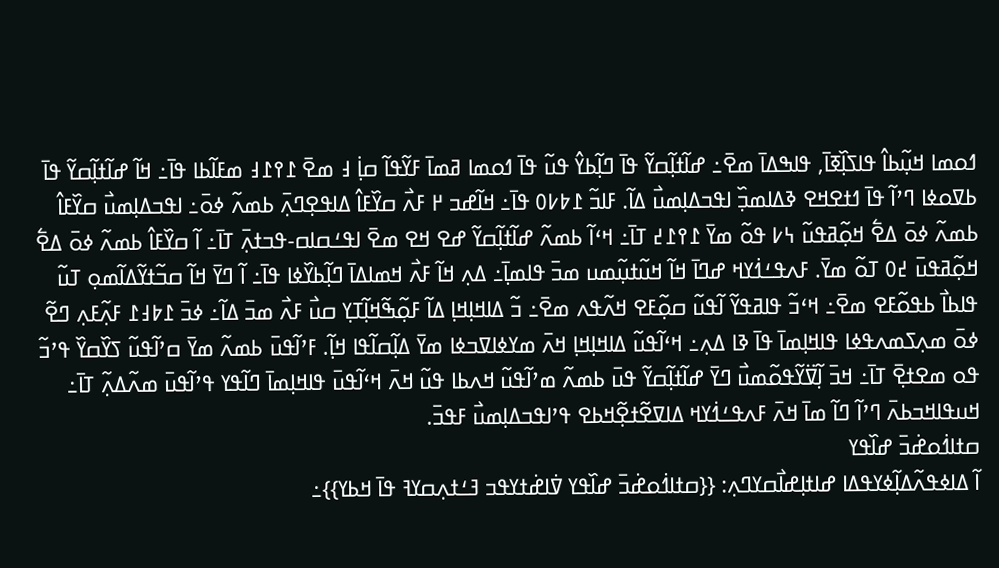ߗߋߘߊ ߞߎ߲߬ߕߊ߮ ߟߊߖߊ߲߰ߧߊ߫, ߟߊߒߡߊ߫ ߘߐ߫߸ ߝߊ߬ߙߊ߲߬ߛߌ߬ ߟߊ߫ ߣߊ߲߬ߕߌ߮ ߟߎ߬ ߟߊ߫ ߗߋߘߊ ߥߘߊ߫ ߓߌ߬ߟߊ߬ ߛߊ߲߭ ߃ ߘߐ߫ ߁߉߁߃ ߘߓߊ߬ߕߊ ߟߊ߫߸ ߞߊ߬ ߝߊ߬ߙߊ߲߬ߛߌ߬ ߟߊ߫ ߕߜߋߦߊ ߣߴߊ߬ ߟߊ߫ ߗߙߐߞߐ ߢߡߊߘߏ߲߰ ߊߟߏߡߊ߲ߘߎ߯ ߡߊ߬. ߓߊߏ߬ ߁߈߇߀ ߟߊ߫߸ ߞߊ߬ߝߏ ߂ ߓߍ߯ ߛߌ߰ߓߊ߮ ߡߊߟߐ߲ߣߍ߲߫ ߕߘߍ߬ ߦߋ߫߸ ߊߟߏߡߊ߲ߘߎ߯ ߛߌ߰ߓߊ߮ ߕߘߍ߬ ߦߋ߫ ߡߐ߱ ߞߋ߲߬ߥߟߎ߬ ߆߇ ߟߋ߬ ߘߌ߫ ߁߉߁߄ ߠߊ߫߸ ߞߵߊ߬ ߕߘߍ߬ ߝߊ߬ߙߊ߲߬ߛߌ߬ ߝߐ ߞߐ ߘߐ߫ ߊߟߑߛߊߛ-ߟߏߙߍ߲߫ ߠߊ߫߸ ߊ߬ ߛߌ߰ߓߊ߮ ߕߘߍ߬ ߦߋ߫ ߡߐ߱ ߞߋ߲߬ߥߟߎ߫ ߄߀ ߠߋ߬ ߘߌ߫. ߓߍߟߑߗ߭ߌߞ ߝߣߊ߫ ߞߊ߬ ߞߎ߬ߙߎ߲߬ߘߎ ߘߏ߫ ߟߊߘߊ߲߫߸ ߡߍ߲ ߞߊ߬ ߓߍ߯ ߞߘߊߡߊ߫ ߣߊ߲߬ߕߌ߰ߦߊ ߟߊ߫߸ ߊ߬ ߣߌ߫ ߞߊ߬ ߛߏ߬ߙߌ߬ߡߊ߬ߘߋ߲ ߠߎ߬ ߟߊߕߊ߯ ߕߟߋ߬ߓߐ ߘߐ߫߸ ߞߵߏ߬ ߟߊߥߟߌ߬ ߊ߬ߟߎ߬ ߛߋ߲߬ߓߐ ߞߍ߬ߟߍ ߘߐ߫߸ ߏ߬ ߡߊߞߊ߲ߞߊ߲ ߡߊ߬ ߓߋ߲߬ߒ߬ߞߊ߲߬ߠߌ߲ ߛߎ߯ ߓߍ߯ ߘߏ߫ ߡߊ߬߸ ߦߏ߫ ߁߈߃߁ ߓߍ߲߬ߓߍ߲ ߣߐ߬ ߦߋ߫ ߘߍ߲ߖߘߍߟߦߊ ߟߊߞߊ߲ߘߊ߫ ߟߊ߫ ߢߊ ߡߍ߲߸ ߞߵߊ߬ߟߎ߬ ߡߊߞߊ߲ߞߊ߲ ߞߍ߫ ߘߌߦߊߜߏߦߊ ߘߌ߫ ߡߊ߲߬ߛߊ߬ߟߊ ߞߊ߲߬. ߓߴߊ߬ߟߎ߫ ߕߘߍ߬ ߘߌ߫ ߛߴߊ߬ߟߎ߬ ߖߌ߰ߛߌ߰ ߟߴߏ߬ ߟߋ ߘߐߙߐ߲߫ ߠߊ߫߸ ߞߏ߫ ߊ߲߬ߜ߳ߌ߬ߟߋ߬ߘߎ߯ ߣߌ߫ ߝߊ߬ߙߊ߲߬ߛߌ߬ ߟߎ߫ ߕߘߍ߬ ߘߴߊ߬ߟߎ߬ ߞߍߕߊ ߟߎ߬ ߞߍ߫ ߞߵߊ߬ߟߎ߫ ߟߊߞߊ߲ߘߊ߫ ߣߊ߬ߟߌ ߟߴߊ߬ߟߎ߫ ߘߍ߬ߡߍ߲߬ ߠߊ߫߸ ߞߎߟߊߞߏߕߍ߫ ߣߴߊ߬ ߣߊ߬ ߘߊ߫ ߞߍ߫ ߓߍߟߑߗ߭ߌߞ ߡߊߜߐ߬ߙߐ߲߬ߞߕߐ ߟߴߊߟߏߡߊ߲ߘߎ߯ ߓߟߏ߫.
ߛߙߊߗ߭ߋߝ߭ߏ߫ ߝߊ߰ߟߌ
ߊ߬ ߡߊߦߟߍ߬ߡߊ߲߬ߦߌߟߡߊ ߝߊߙߊ߲ߝߊ߯ߛߌߣߍ߲: {{ߛߙߊߗ߭ߋߝ߭ߏ߫ ߝߊ߰ߟߌ ߜ߭ߊߝ߭ߙߌߟߏ ߔߑߙߍ߲ߛߌߔ ߟߊ߫ ߞߕߌ}}߸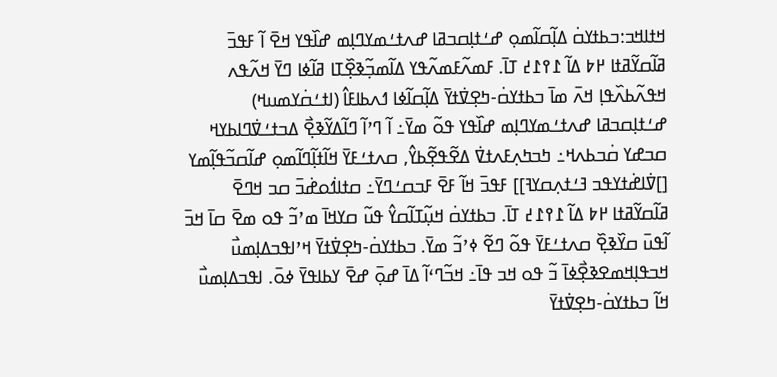ߞߙߊߞߏ:ߏߕߙߌߛ߭ ߡߊ߲߬ߛߊ߬ߘߋ߲ ߝߑߙߊ߲ߛߏߥߊ ߝߍߙߑߘߌߣߊ߲ߘ ߝߊ߰ߟߌ ߞߐ߫ ߊ߬ ߓߟߏ߫ ߥߊ߬ߛߌ߬ߥߙߊ ߂߈ ߡߊ߬ ߁߉߁߄ ߠߊ߫. ߓߘߍ߬ߓߘߍ߬ߟߌ ߡߊ߬ߘߏ߲߬ߢߐ߲߰ߠߊ ߥߊ߬ߦߊ ߣߌ߫ ߞߍ߬ߟߍ ߞߟߍ߬ߕߍ߰ߟߊ߲ ߞߍ߫ ߘߊ߫ ߏߕߙߌߛ߭-ߤߐ߲ߜ߭ߙߌ߫ ߡߊ߲߬ߛߊ߬ߦߊ ߗߍߕߊߓߊ߮ (ߊߙߑߛ߭ߌߘߎߞ) ߝߑߙߊ߲ߛߏߥߊ ߝߍߙߑߘߌߣߊ߲ߘ ߝߊ߰ߟߌ ߟߋ߬ ߘߌ߫߸ ߊ߬ ߣߴߊ߬ ߣߊ߬ߡߌ߬ߢߐ߲߯ ߡߏߙߑߜ߭ߣߊߕߌߞ ߛߏߝߌ ߛ߭ߏߕߍߞ߸ ߤߏߤߍ߲ߓߍߙߜ߭ ߡߐ߬ߟߐ߲߬ߕߌ߮, ߛߍߙߑߓߌ߫ ߞߊ߬ߙߊ߲߬ߣߊ߬ߘߋ߲ ߝߊ߬ߛߏ߬ߟߊ߲߬ߘߌ []ߜ߭ߊߝ߭ߙߌߟߏ ߔߑߙߍ߲ߛߌߔ]] ߓߟߏ߫ ߞߊ߬ ߓߐ߫ ߓߏߛߑߣߌ߫߸ ߛߙߊߗ߭ߋߝ߭ߏ߫ ߛߏ ߞߣߐ߫ ߥߊ߬ߛߌ߬ߥߙߊ ߂߈ ߡߊ߬ ߁߉߁߄ ߠߊ߫. ߏߕߙߌߛ߭ ߞߎ߲߬ߠߊ߬ߛߌ߮ ߟߎ߬ ߛߌߞߊ߫ ߘߴߏ߬ ߟߋ ߘߐ߫ ߛߊ߫ ߞߏ߫ ߊ߬ߟߎ߫ ߛߌ߰ߢߐ߲߰ ߛߍߙߑߓߌ߫ ߟߋ߬ ߣߐ߬ ߦߴߏ߬ ߘߌ߫. ߏߕߙߌߛ߭-ߤߐ߲ߜ߭ߙߌ߫ ߞߴߊߟߏߡߊ߲ߘߎ߯ ߞߏߟߊ߲ߞߘߐߢߐ߲߯ߦߊ߫ ߏ߬ ߟߋ ߞߏ ߟߊ߫߸ ߞߏ߬ߣߵߊ߬ ߡߊ߫ ߝߋ߲߫ ߝߐ߫ ߌߕߊߟߌ߫ ߦߋ߫. ߊߟߏߡߊ߲ߘߎ߯ ߞߊ߬ ߏߕߙߌߛ߭-ߤߐ߲ߜ߭ߙߌ߫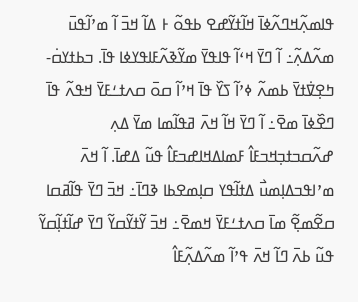ߟߊߘߍ߲߬ߞߣߍ߬ߦߊ߫ ߞߊ߬ߙߌ߬ߝߐ ߕߟߋ߬ ߅ ߡߊ߬ ߞߏ߫ ߊ߬ ߘߴߊ߬ߟߎ߫ ߘߍ߬ߡߍ߲߬߸ ߊ߬ ߣߌ߫ ߞߵߊ߬ ߟߊߟߌ߫ ߘߌ߬ߢߍ߬ߓߊߟߌߦߊ ߟߊ߫. ߏߕߙߌߛ߭-ߤߐ߲ߜ߭ߙߌ߫ ߕߘߍ߬ ߦߴߊ߬ ߖߌ߰ ߟߊ߫ ߞߴߊ߬ ߛߋ߫ ߛߍߙߑߓߌ߫ ߞߟߍ߬ ߟߊ߫ ߣߐ߰ߦߊ߫ ߘߐ߫߸ ߊ߬ ߣߌ߫ ߞߊ߬ ߞߍ߫ ߥߟߊ߬ߘߊ ߘߌ߫ ߡߍ߲ ߝߍ߬ߛߏߙߏ߲ߞߏߓߊ߮ ߓߘߊߡߞߊߝߏߓߊ߮ ߟߎ߬ ߡߝߊ߫. ߊ߬ ߞߍ߫ ߘߴߊߟߏߡߊ߲ߘߎ߯ ߡߙߊ߬ߟߌ ߛߊ߲ߘߐߕߊ ߢߣߊ߫߸ ߞߏ߫ ߣߌ߫ ߟߊ߬ߥߛߊ ߛߐ߬ߘߐ߲߬ ߘߊ߫ ߛߍߙߑߓߌ߫ ߞߘߐ߫߸ ߞߏ߫ ߌ߬ߙߌ߬ߛߌ߬ ߣߌ߫ ߝߊ߬ߙߊ߲߬ߛߌ߬ ߟߎ߬ ߕߍ߫ ߣߊ߬ ߞߍ߫ ߟߴߊ߬ ߘߍ߬ߡߍ߲߬ߓߊ߮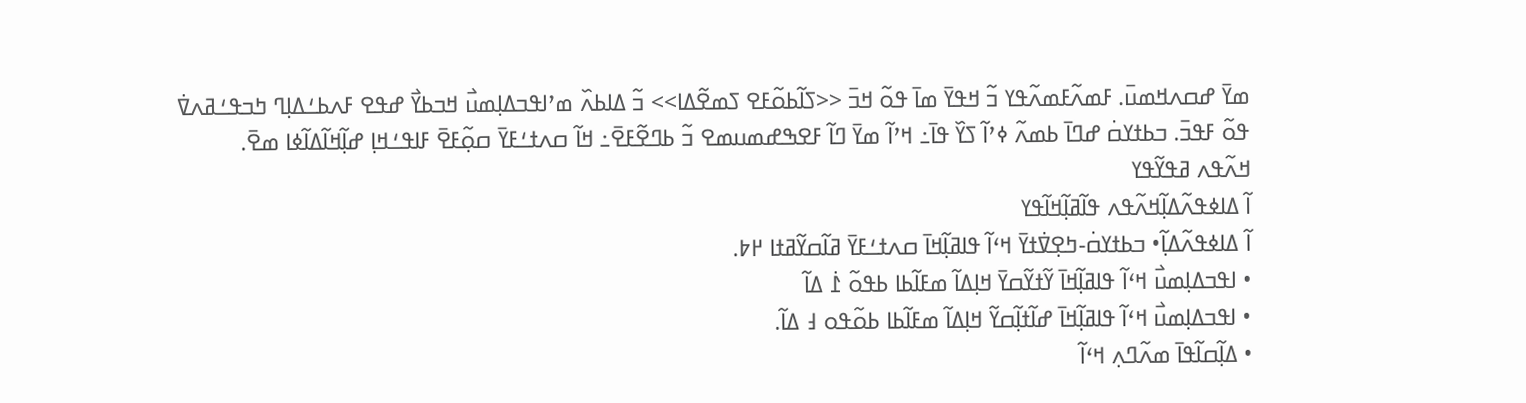ߘߌ߫ ߝߛߍߞߘߎ߫. ߓߘߍ߬ߓߘߍ߬ߟߌ ߏ߬ ߞߟߌ߫ ߘߊ߫ ߟߋ߬ ߞߏ߫ <<ߖߊ߬ߕߋ߬ߓߐ ߖߘߐ߬ߡߊ>> ߏ߬ ߡߊߕߍ߰ ߘߴߊߟߏߡߊ߲ߘߎ߯ ߞߏߕߌ߯ ߝߟߐ ߓߍߕߑߡߊ߲ߣ ߤߏߟߑߥߍߜ߭ ߟߋ߬ ߓߟߏ߫. ߏߕߙߌߛ߭ ߝߣߊ߫ ߕߘߍ߬ ߦߴߊ߬ ߖߌ߰ ߟߊ߫߸ ߞߴߊ߬ ߘߌ߫ ߣߊ߬ ߓߐߒߝߘߎߘߐ ߏ߬ ߕߣߐ߬ߓߐ߫߸ ߞߊ߬ ߛߍߙߑߓߌ߫ ߛߋ߲߬ߓߐ߫ ߓߊߟߑߞߊ߲ ߝߊ߲߬ߞߊ߬ߡߊ߬ߦߊ ߘߐ߫.
ߞߍ߬ߟߍ ߥߟߌ߬ߟߌ
ߊ߬ ߡߊߦߟߍ߬ߡߊ߲߬ߞߍ߬ߟߍ ߟߊ߬ߥߊ߲߬ߞߊ߬ߟߌ
ߊ߬ ߡߊߦߟߍ߬ߡߊ߲߬• ߏߕߙߌߛ߭-ߤߐ߲ߜ߭ߙߌ߫ ߞߵߊ߬ ߟߊߥߊ߲߬ߞߊ߫ ߛߍߙߑߓߌ߫ ߥߊ߬ߛߌ߬ߥߙߊ ߂߈.
• ߊߟߏߡߊ߲ߘߎ߯ ߞߵߊ߬ ߟߊߥߊ߲߬ߞߊ߫ ߌ߬ߙߌ߬ߛߌ߫ ߞߊ߲ߡߊ߬ ߘߓߊ߬ߕߊ ߕߟߋ߬ ߁߭ ߡߊ߬
• ߊߟߏߡߊ߲ߘߎ߯ ߞߵߊ߬ ߟߊߥߊ߲߬ߞߊ߫ ߝߊ߬ߙߊ߲߬ߛߌ߬ ߞߊ߲ߡߊ߬ ߘߓߊ߬ߕߊ ߕߋ߬ߟߋ ߃ ߡߊ߬.
• ߡߊ߲߬ߛߊ߬ߟߊ߫ ߘߍ߬ߣߍ߲ ߞߵߊ߬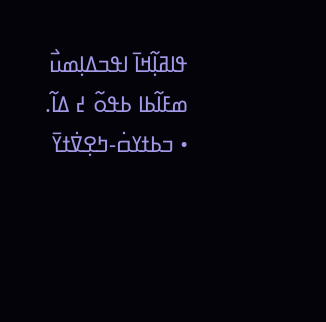ߟߊߥߊ߲߬ߞߊ߫ ߊߟߏߡߊ߲ߘߎ߯ ߘߓߊ߬ߕߊ ߕߟߋ߬ ߄ ߡߊ߬.
• ߏߕߙߌߛ߭-ߤߐ߲ߜ߭ߙߌ߫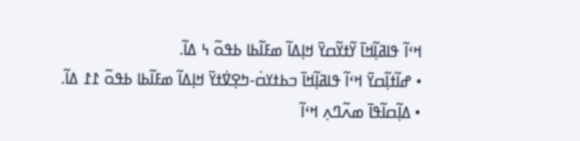ߞߵߊ߬ ߟߊߥߊ߲߬ߞߊ߫ ߌ߬ߙߌ߬ߛߌ߫ ߞߊ߲ߡߊ߬ ߘߓߊ߬ߕߊ ߕߟߋ߬ ߆ ߡߊ߬.
• ߝߊ߬ߙߊ߲߬ߛߌ߫ ߞߵߊ߬ ߟߊߥߊ߲߬ߞߊ߫ ߏߕߙߌߛ߭-ߤߐ߲ߜ߭ߙߌ߫ ߞߊ߲ߡߊ߬ ߘߓߊ߬ߕߊ ߕߟߋ߬ ߁߁ ߡߊ߬.
• ߡߊ߲߬ߛߊ߬ߟߊ߫ ߘߍ߬ߣߍ߲ ߞߵߊ߬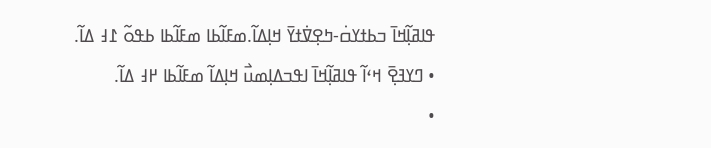ߟߊߥߊ߲߬ߞߊ߫ ߏߕߙߌߛ߭-ߤߐ߲ߜ߭ߙߌ߫ ߞߊ߲ߡߊ߬.ߘߓߊ߬ߕߊ ߘߓߊ߬ߕߊ ߕߟߋ߬ ߁߃ ߡߊ߬.
• ߣߌߔߐ߲߫ ߞߵߊ߬ ߟߊߥߊ߲߬ߞߊ߫ ߊߟߏߡߊ߲ߘߎ߯ ߞߊ߲ߡߊ߬ ߘߓߊ߬ߕߊ ߂߃ ߡߊ߬.
•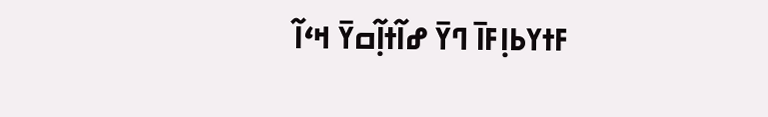ߓߙߌߕߊ߲ߓߊ߫ ߣߌ߫ ߝߊ߬ߙߊ߲߬ߛߌ߫ ߞߵߊ߬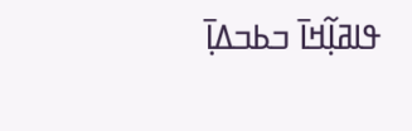ߟߊߥߊ߲߬ߞߊ߫ ߏߕߏߡߊ߲߫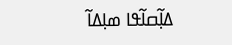ߡߊ߲߬ߛߊ߬ߟߊ ߘߊ߲ߡߊ߬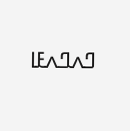ߣߍߣߍߓߊ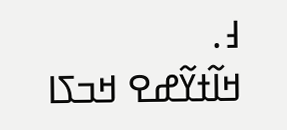߃.
ߞߊ߬ߙߌ߬ߝߐ ߞߏߖߊ